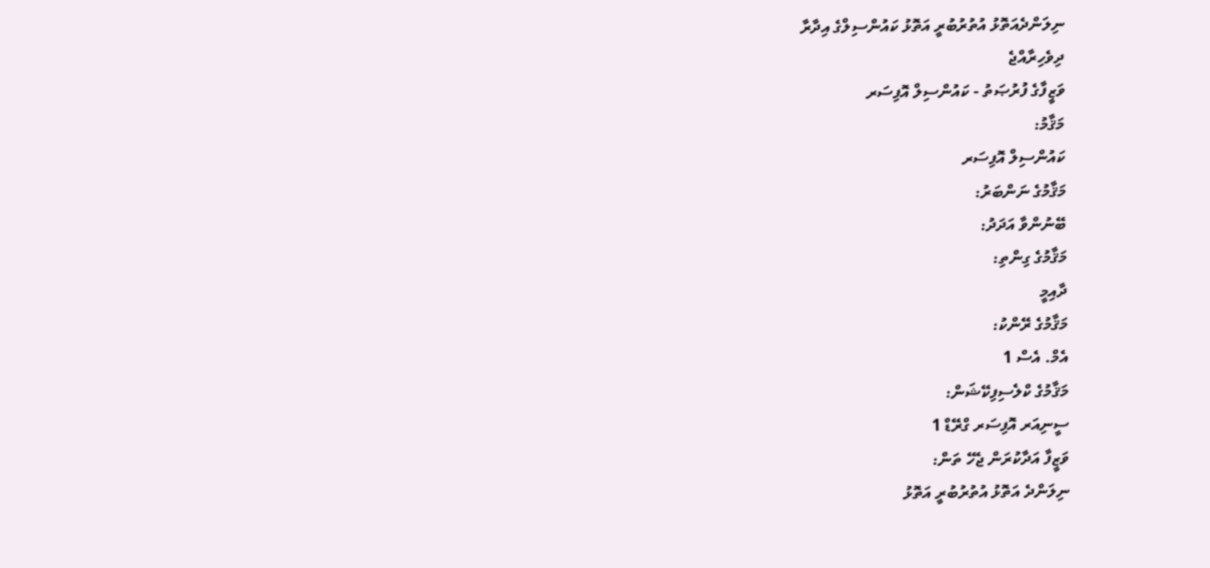ނިލަންދެއަތޮޅު އުތުރުބުރީ އަތޮޅު ކައުންސިލްގެ އިދާރާ
ދިވެހިރާއްޖެ
ވަޒީފާގެ ފުރުޞަތު - ކައުންސިލް އޮފިސަރ
މަޤާމު:
ކައުންސިލް އޮފިސަރ
މަޤާމުގެ ނަންބަރު:
ބޭނުންވާ އަދަދު:
މަޤާމުގެ ގިންތި:
ދާއިމީ
މަޤާމުގެ ރޭންކު:
އެމް. އެސް 1
މަޤާމުގެ ކްލެސިފިކޭޝަން:
ސީނިއަރ އޮފިސަރ ގްރޭޑް 1
ވަޒީފާ އަދާކުރަން ޖެހޭ ތަން:
ނިލަންދެ އަތޮޅު އުތުރުބުރީ އަތޮޅު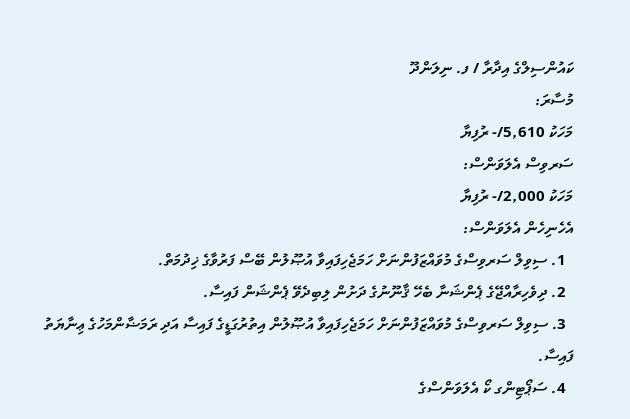ކައުންސިލްގެ އިދާރާ / ފ. ނިލަންދޫ
މުސާރަ:
މަހަކު 5,610/- ރުފިޔާ
ސަރވިސް އެލަވަންސް:
މަހަކު 2,000/- ރުފިޔާ
އެހެނިހެން އެލަވަންސް:
  1. ސިވިލް ސަރވިސްގެ މުވައްޒަފުންނަށް ހަމަޖެހިފައިވާ އުޞޫލުން ބޭސް ފަރުވާގެ ޚިދުމަތް.
  2. ދިވެހިރާއްޖޭގެ ޕެންޝަނާ ބެހޭ ޤާނޫނުގެ ދަށުން ލިބިދެވޭ ޕެންޝަން ފައިސާ.
  3. ސިވިލް ސަރވިސްގެ މުވައްޒަފުންނަށް ހަމަޖެހިފައިވާ އުޞޫލުން އިތުރުގަޑީގެ ފައިސާ އަދި ރަމަޟާންމަހުގެ ޢިނާޔަތު ފައިސާ.
  4. ސަޕޯޓިންގ ކޯ އެލަވަންސްގެ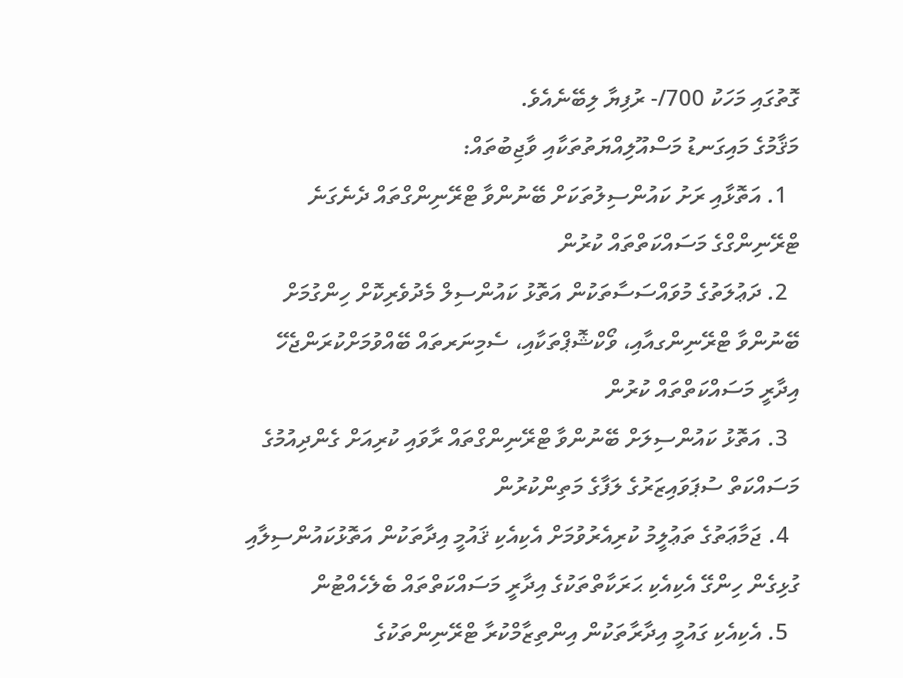ގޮތުގައި މަހަކު 700/- ރުފިޔާ ލިބޭނެއެވެ.
މަޤާމުގެ މައިގަނޑު މަސްއޫލިއްޔަތުތަކާއި ވާޖިބުތައް:
  1. އަތޮޅާއި ރަށު ކައުންސިލުތަކަށް ބޭނުންވާ ޓްރޭނިންގްތައް ދެނެގަނެ ޓްރޭނިންގްގެ މަސައްކަތްތައް ކުރުން
  2. ދަޢުލަތުގެ މުވައްސަސާތަކުން އަތޮޅު ކައުންސިލް މެދުވެރިކޮށް ހިންގުމަށް ބޭނުންވާ ޓްރޭނިންގއާއި، ވޯކްޝޮޕްތަކާއި، ސެމިނަރތައް ބޭއްވުމަށްކުރަންޖެހޭ އިދާރީ މަސައްކަތްތައް ކުރުން
  3. އަތޮޅު ކައުންސިލަށް ބޭނުންވާ ޓްރޭނިންގްތައް ރާވައި ކުރިއަށް ގެންދިއުމުގެ މަސައްކަތް ސުޕަވައިޒަރުގެ ލަފާގެ މަތިންކުރުން
  4. ޖަމާޢަތުގެ ތަޢުލީމު ކުރިއެރުވުމަށް އެކިއެކި ޤައުމީ އިދާތަކުން އަތޮޅުކައުންސިލާއި ގުޅިގެން ހިންގޭ އެކިއެކި ޙަރަކާތްތަކުގެ އިދާރީ މަސައްކަތްތައް ބެލެހެއްޓުން
  5. އެކިއެކި ގައުމީ އިދާރާތަކުން އިންތިޒާމްކުރާ ޓްރޭނިންތަކުގެ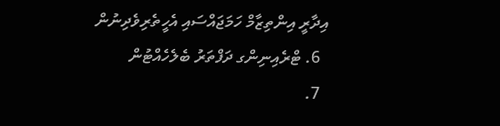އިދާރީ އިންތިޒާމް ހަމަޖައްސައި އެހީތެރިވެދިނުން
  6. ޓްރެއިނިންގ ދަފްތަރު ބެލެހެއްޓުން
  7.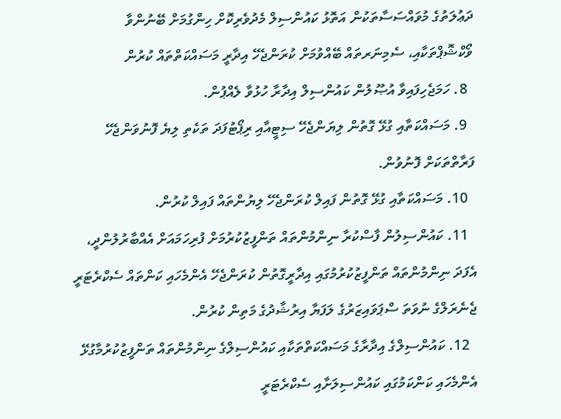ދަޢުލަތުގެ މުވައްސަސާތަކުން އަތޮޅު ކައުންސިލް މެދުވެރިކޮށް ހިންގުމަށް ބޭނުންވާ ވޯކްޝޮޕްތަކާއި، ސެމިނަރތައް ބޭއްވުމަށް ކުރަންޖެހޭ އިދާރީ މަސައްކަތްތައް ކުރުން
  8. ހަމަޖެހިފައިވާ އުޞޫލުން ކައުންސިލް އިދާރާ ހުޅުވާ ލެއްޕުން.
  9. މަސައްކަތާއި ގުޅޭ ގޮތުން ލިޔަންޖެހޭ ސިޓީއާއި ރިޕޯޓުފަދަ ތަކެތި ލިޔެ ފޮނުވަންޖެހޭ ފަރާތްތަކަށް ފޮނުވުން.
  10. މަސައްކަތާއި ގުޅޭ ގޮތުން ފައިލް ކުރަންޖެހޭ ލިޔުންތައް ފައިލް ކުރުން.
  11. ކައުންސިލުން ފާސްކުރާ ނިންމުންތައް ތަންފީޒުކުރުމަށް ފުރިހަމައަށް އެއްބާރުލުންދީ، އެފަދަ ނިންމުންތައް ތަންފީޒުކުރުމުގައި އިދާރީގޮތުން ކުރަންޖެހޭ އެންމެހައި ކަންތައް ސެކްރެޓަރީ ޖެނެރަލްގެ ނުވަތަ ސްޕަވައިޒަރުގެ ލަފަޔާ އިރުޝާދުގެ މަތިން ކުރުން.
  12. ކައުންސިލްގެ އިދާރާގެ މަސައްކަތްތަކާއި ކައުންސިލްގެ ނިންމުންތައް ތަންފީޒުކުރުމާގުޅޭ އެންމެހައި ކަންކަމުގައި ކައުންސިލަށާއި ސެކްރެޓަރީ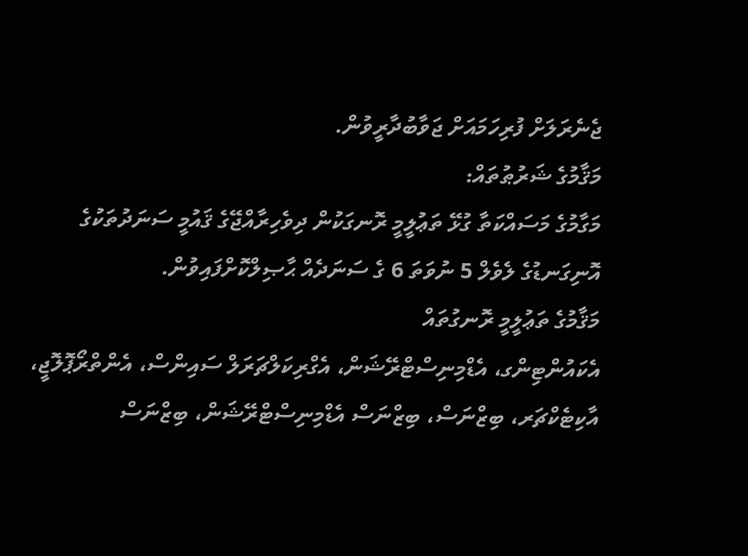ޖެނެރަލަށް ފުރިހަމައަށް ޖަވާބުދާރީވުން.
މަޤާމުގެ ޝަރުޠުތައް:
މަގާމުގެ މަސައްކަތާ ގުޅޭ ތަޢުލީމީ ރޮނގަކުން ދިވެހިރާއްޖޭގެ ޤައުމީ ސަނަދުތަކުގެ އޮނިގަނޑުގެ ލެވެލް 5 ނުވަތަ 6 ގެ ސަނަދެއް ޙާޞިލްކޮށްފައިވުން.
މަޤާމުގެ ތަޢުލީމީ ރޮނގުތައް
އެކައުންޓިންގ، އެޑްމިނިސްޓްރޭޝަން، އެގްރިކަލްޗަރަލް ސައިންސް، އެންތްރޯޕޮލޮޖީ، އާކިޓެކްޗަރ، ބިޒްނަސް، ބިޒްނަސް އެޑްމިނިސްޓްރޭޝަން، ބިޒްނަސް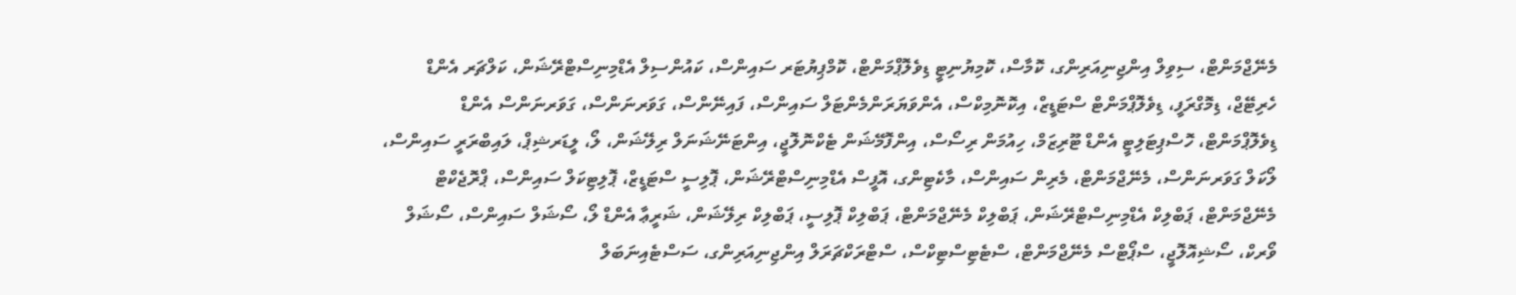މެނޭޖްމަންޓް، ސިވިލް އިންޖިނިއަރިންގ، ކޮމާސް، ކޮމިޔުނިޓީ ޑިވެލޮޕްމަންޓް، ކޮމްޕިޔުޓަރ ސައިންސް، ކައުންސިލް އެޑްމިނިސްޓްރޭޝަން، ކަލްޗަރ އެންޑް ހެރިޓޭޖް، ޑިމޮގްރަފީ، ޑިވެލޮޕްމަންޓް ސްޓަޑީޒް، އިކޮނޮމިކްސް، އެންވަޔަރަންމެންޓަލް ސައިންސް، ފައިނޭންސް، ގަވަރނަންސް، ގަވަރނަންސް އެންޑް ޑިވެލޮޕްމަންޓް، ހޮސްޕިޓަލިޓީ އެންޑް ޓޫރިޒަމް، ހިއުމަން ރިސޯސް، އިންފޮމޭޝަން ޓެކްނޮލޮޖީ، އިންޓަނޭޝަނަލް ރިލޭޝަން، ލޯ، ލީޑަރޝިޕް، ލައިބްރަރީ ސައިންސް، ލޯކަލް ގަވަރނަންސް، މެނޭޖްމަންޓް، މެރިން ސައިންސް، މާކެޓިންގ، އޮފީސް އެޑްމިނިސްޓްރޭޝަން، ޕޮލިސީ ސްޓަޑީޒް، ޕޮލިޓިކަލް ސައިންސް، ޕްރޮޖެކްޓް މެނޭޖްމަންޓް، ޕަބްލިކް އެޑްމިނިސްޓްރޭޝަން، ޕަބްލިކް މެނޭޖްމަންޓް، ޕަބްލިކް ޕޮލިސީ، ޕަބްލިކް ރިލޭޝަން، ޝަރީޢާ އެންޑް ލޯ، ސޯޝަލް ސައިންސް، ސޯޝަލް ވޯރކް، ސޯޝިއޮލޮޖީ، ސްޕޯޓްސް މެނޭޖްމަންޓް، ސްޓެޓިސްޓިކްސް، ސްޓްރަކްޗަރަލް އިންޖިނިއަރިންގ، ސަސްޓެއިނަބަލް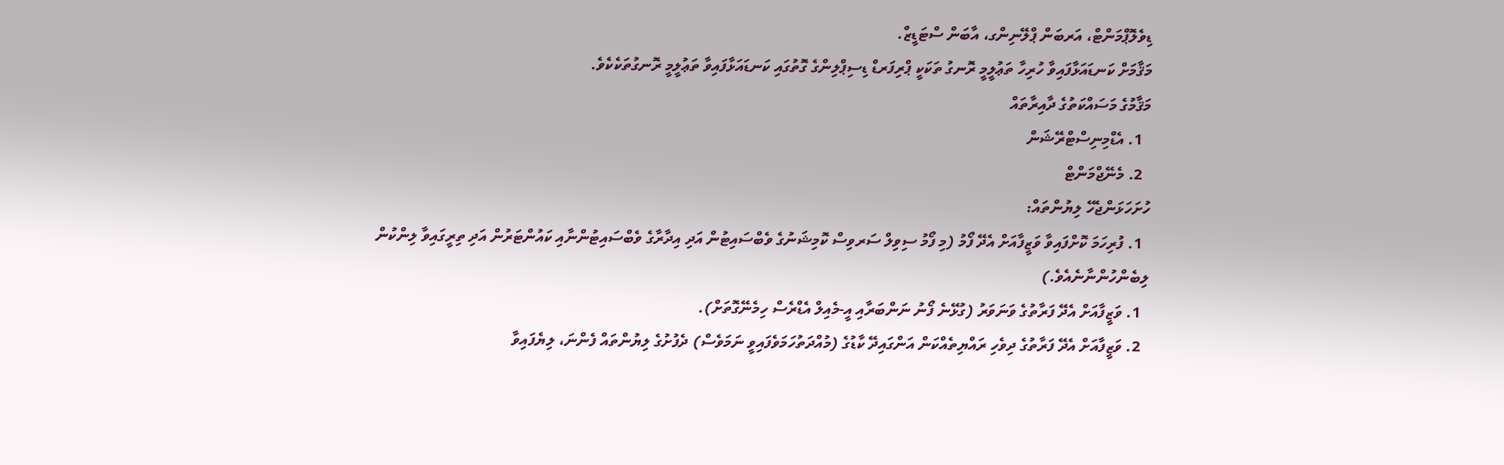ޑިވެލޮޕްމަންޓް، އަރބަން ޕްލޭނިންގ، އާބަން ސްޓަޑީޒް.
މަޤާމަށް ކަނޑައަޅާފައިވާ ހުރިހާ ތަޢުލީމީ ރޮނގު ތަކަކީ ޕްރިފަރޑް ޑިސިޕްލިންގެ ގޮތުގައި ކަނޑައަޅާފައިވާ ތަޢުލީމީ ރޮނގުތަކެކެވެ.
މަޤާމުގެ މަސައްކަތުގެ ދާއިރާތައް
  1. އެޑްމިނިސްޓްރޭޝަން
  2. މެނޭޖްމަންޓް
ހުށަހަޅަންޖެހޭ ލިޔުންތައް:
  1. ފުރިހަމަ ކޮށްފައިވާ ވަޒީފާއަށް އެދޭ ފޯމު (މި ފޯމު ސިވިލް ސަރވިސް ކޮމިޝަނުގެ ވެބްސައިޓުން އަދި އިދާރާގެ ވެބްސައިޓުންނާއި ކައުންޓަރުން އަދި ތިރީގައިވާ ލިންކުން ލިބެންހުންނާނެއެވެ.)
  1. ވަޒީފާއަށް އެދޭ ފަރާތުގެ ވަނަވަރު (ގުޅޭނެ ފޯނު ނަންބަރާއި އީ-މެއިލް އެޑްރެސް ހިމެނޭގޮތަށް).
  2. ވަޒީފާއަށް އެދޭ ފަރާތުގެ ދިވެހި ރައްޔިތެއްކަން އަންގައިދޭ ކާޑުގެ (މުއްދަތުހަމަވެފައިވީ ނަމަވެސް) ދެފުށުގެ ލިޔުންތައް ފެންނަ، ލިޔެފައިވާ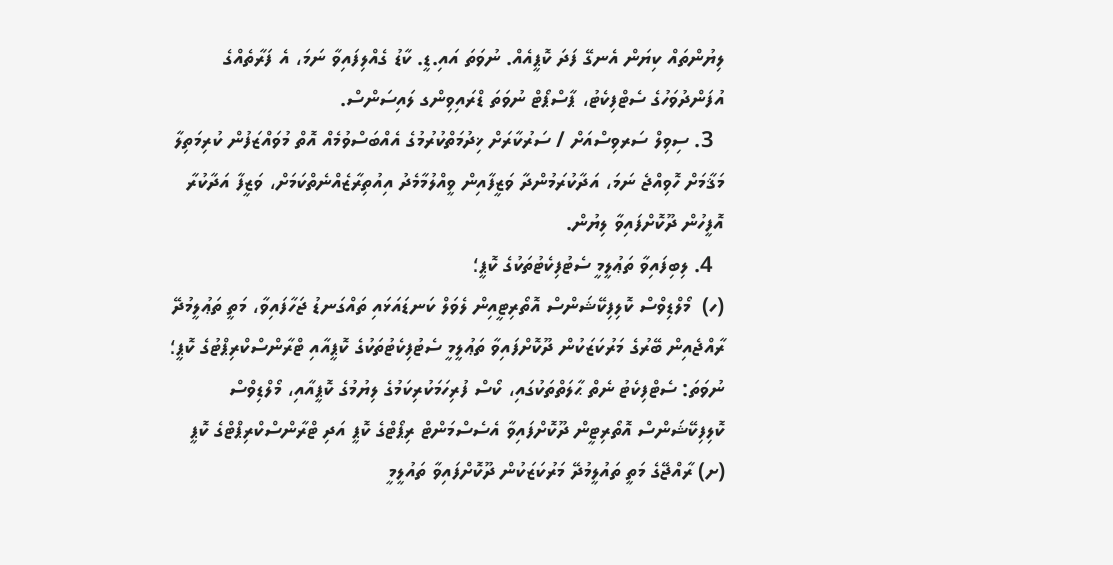ލިޔުންތައް ކިޔަން އެނގޭ ފަދަ ކޮޕީއެއް. ނުވަތަ އައި.ޑީ. ކާޑު ގެއްލިފައިވާ ނަމަ، އެ ފަރާތެއްގެ އުފަންދުވަހުގެ ސެޓްފިކެޓު، ޕާސްޕޯޓް ނުވަތަ ޑްރައިވިންގ ލައިސަންސް.
  3. ސިވިލް ސަރވިސްއަށް / ސަރުކާރަށް ޚިދުމަތްކުރުމުގެ އެއްބަސްވުމެއް އޮތް މުވައްޒަފުން ކުރިމަތިލާ މަޤާމަށް ހޮވިއްޖެ ނަމަ، އަދާކުރަމުންދާ ވަޒީފާއިން ވީއްލުމާމެދު އިއުތިރާޒެއްނެތްކަމަށް، ވަޒީފާ އަދާކުރާ އޮފީހުން ދޫކޮށްފައިވާ ލިޔުން.
  4. ލިބިފައިވާ ތަޢުލީމީ ސެޓުފިކެޓުތަކުގެ ކޮޕީ؛
(ހ)  މޯލްޑިވްސް ކޮލިފިކޭޝަންސް އޮތޯރިޓީއިން ލެވަލް ކަނޑައަޅައި ތައްގަނޑު ޖަހާފައިވާ، މަތީ ތަޢުލީމުދޭ ރާއްޖެއިން ބޭރުގެ މަރުކަޒަކުން ދޫކޮށްފައިވާ ތަޢުލީމީ ސެޓުފިކެޓުތަކުގެ ކޮޕީއާއި ޓްރާންސްކްރިޕްޓުގެ ކޮޕީ؛ ނުވަތަ: ސެޓްފިކެޓު ނެތް ޙާލަތްތަކުގައި، ކޯސް ފުރިހަމަކުރިކަމުގެ ލިޔުމުގެ ކޮޕީއާއި، މޯލްޑިވްސް ކޮލިފިކޭޝަންސް އޮތޯރިޓީން ދޫކޮށްފައިވާ އެސެސްމަންޓް ރިޕޯޓްގެ ކޮޕީ އަދި ޓްރާންސްކްރިޕްޓްގެ ކޮޕީ
(ށ) ރާއްޖޭގެ މަތީ ތައުލީމުދޭ މަރުކަޒަކުން ދޫކޮށްފައިވާ ތައުލީމީ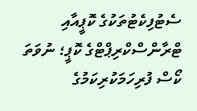ސެޓުފިކެޓުތަކުގެ ކޮޕީއާއި ޓްރާންސްކްރިޕްޓްގެ ކޮޕީ؛ ނުވަތަ ކޯސް ފުރިހަމަކުރިކަމުގެ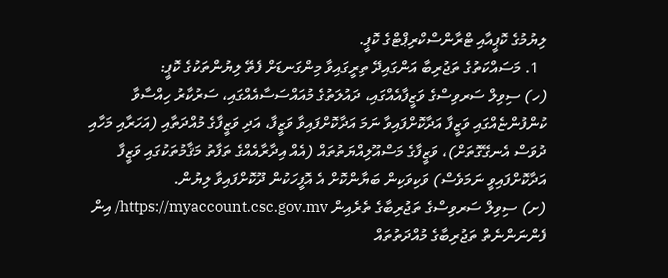ލިޔުމުގެ ކޮޕީއާއި ޓްރާންސްކްރިޕްޓްގެ ކޮޕީ.
  1. މަސައްކަތުގެ ތަޖުރިބާ އަންގައިދޭ ތިރީގައިވާ މިންގަނޑަށް ފެތޭ ލިޔުންތަކުގެ ކޮޕީ:
(ހ) ސިވިލް ސަރވިސްގެ ވަޒީފާއެއްގައި، ދައުލަތުގެ މުއައްސަސާއެއްގައި، ސަރުކާރު ހިއްސާވާ ކުންފުންޏެއްގައި ވަޒީފާ އަދާކޮށްފައިވާ ނަމަ އަދާކޮށްފައިވާ ވަޒީފާ، އަދި ވަޒީފާގެ މުއްދަތާއި (އަހަރާއި މަހާއި ދުވަސް އެނގޭގޮތަށް)، ވަޒީފާގެ މަސްއޫލިއްޔަތުތައް (އެއް އިދާރާއެއްގެ ތަފާތު މަޤާމުތަކުގައި ވަޒީފާ އަދާކޮށްފައިވީ ނަމަވެސް) ވަކިވަކިން ބަޔާންކޮށް އެ އޮފީހަކުން ދޫކޮށްފައިވާ ލިޔުން.
(ށ) ސިވިލް ސަރވިސްގެ ތަޖުރިބާގެ ތެރެއިން https://myaccount.csc.gov.mv/ އިން ފެންނަންނެތް ތަޖުރިބާގެ މުއްދަތުތައް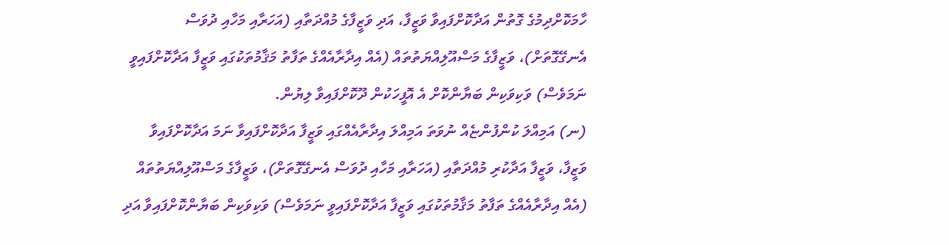ހާމަކޮށްދިމުގެ ގޮތުން އަދާކޮށްފައިވާ ވަޒީފާ، އަދި ވަޒީފާގެ މުއްދަތާއި (އަހަރާއި މަހާއި ދުވަސް އެނގޭގޮތަށް)، ވަޒީފާގެ މަސްއޫލިއްޔަތުތައް (އެއް އިދާރާއެއްގެ ތަފާތު މަޤާމުތަކުގައި ވަޒީފާ އަދާކޮށްފައިވީ ނަމަވެސް) ވަކިވަކިން ބަޔާންކޮށް އެ އޮފީހަކުން ދޫކޮށްފައިވާ ލިޔުން.
(ނ) އަމިއްލަ ކުންފުންޏެއް ނުވަތަ އަމިއްލަ އިދާރާއެއްގައި ވަޒީފާ އަދާކޮށްފައިވާ ނަމަ އަދާކޮށްފައިވާ ވަޒީފާ، ވަޒީފާ އަދާކުރި މުއްދަތާއި (އަހަރާއި މަހާއި ދުވަސް އެނގޭގޮތަށް)، ވަޒީފާގެ މަސްއޫލިއްޔަތުތައް (އެއް އިދާރާއެއްގެ ތަފާތު މަޤާމުތަކުގައި ވަޒީފާ އަދާކޮށްފައިވީ ނަމަވެސް) ވަކިވަކިން ބަޔާންކޮށްފައިވާ އަދި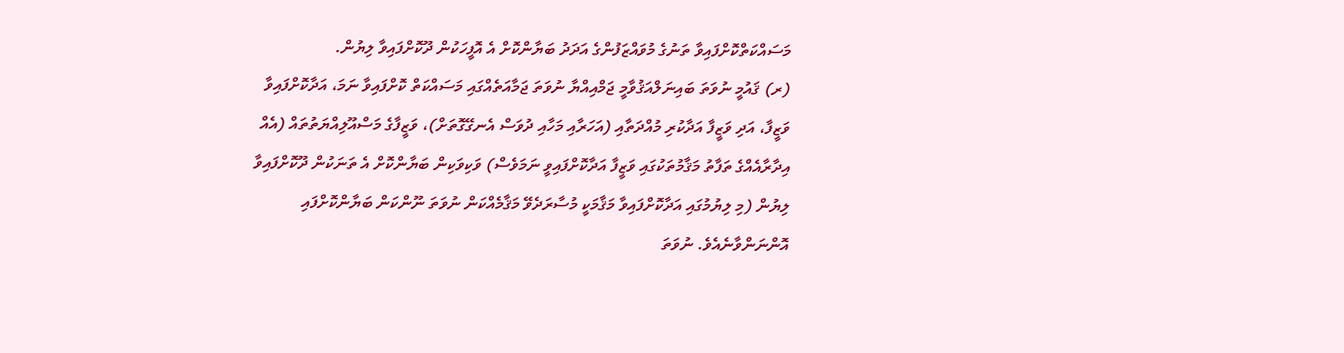މަސައްކަތްކޮށްފައިވާ ތަނުގެ މުވައްޒަފުންގެ އަދަދު ބަޔާންކޮށް އެ އޮފީހަކުން ދޫކޮށްފައިވާ ލިޔުން.
(ރ) ޤައުމީ ނުވަތަ ބައިނަލްއަޤުވާމީ ޖަމްއިއްޔާ ނުވަތަ ޖަމާއަތެއްގައި މަސައްކަތް ކޮށްފައިވާ ނަމަ، އަދާކޮށްފައިވާ ވަޒީފާ، އަދި ވަޒީފާ އަދާކުރި މުއްދަތާއި (އަހަރާއި މަހާއި ދުވަސް އެނގޭގޮތަށް)، ވަޒީފާގެ މަސްއޫލިއްޔަތުތައް (އެއް އިދާރާއެއްގެ ތަފާތު މަޤާމުތަކުގައި ވަޒީފާ އަދާކޮށްފައިވީ ނަމަވެސް) ވަކިވަކިން ބަޔާންކޮށް އެ ތަނަކުން ދޫކޮށްފައިވާ ލިޔުން (މި ލިޔުމުގައި އަދާކޮށްފައިވާ މަޤާމަކީ މުސާރަދެވޭ މަޤާމެއްކަން ނުވަތަ ނޫންކަން ބަޔާންކޮށްފައި އޮންނަންވާނެއެވެ. ނުވަތަ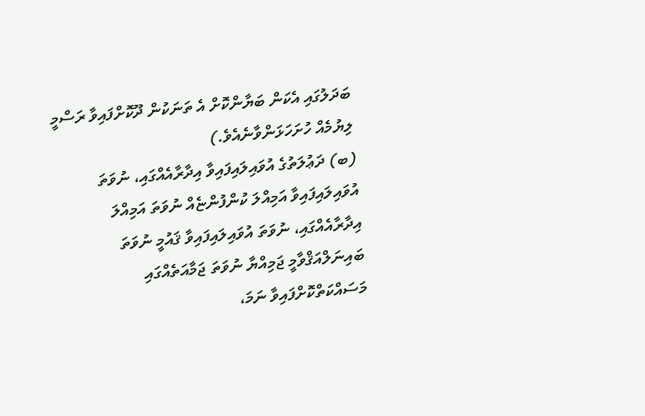ބަދަލުގައި އެކަން ބަޔާންކޮށް އެ ތަނަކުން ދޫކޮށްފައިވާ ރަސްމީ ލިޔުމެއް ހުށަހަޅަންވާނެއެވެ.)
(ބ) ދަޢުލަތުގެ އުވައިލައިފައިވާ އިދާރާއެއްގައި، ނުވަތަ އުވައިލައިފައިވާ އަމިއްލަ ކުންފުންޏެއް ނުވަތަ އަމިއްލަ އިދާރާއެއްގައި، ނުވަތަ އުވައިލައިފައިވާ ޤައުމީ ނުވަތަ ބައިނަލްއަޤްވާމީ ޖަމިއްޔާ ނުވަތަ ޖަމާއަތެއްގައި މަސައްކަތްކޮށްފައިވާ ނަމަ،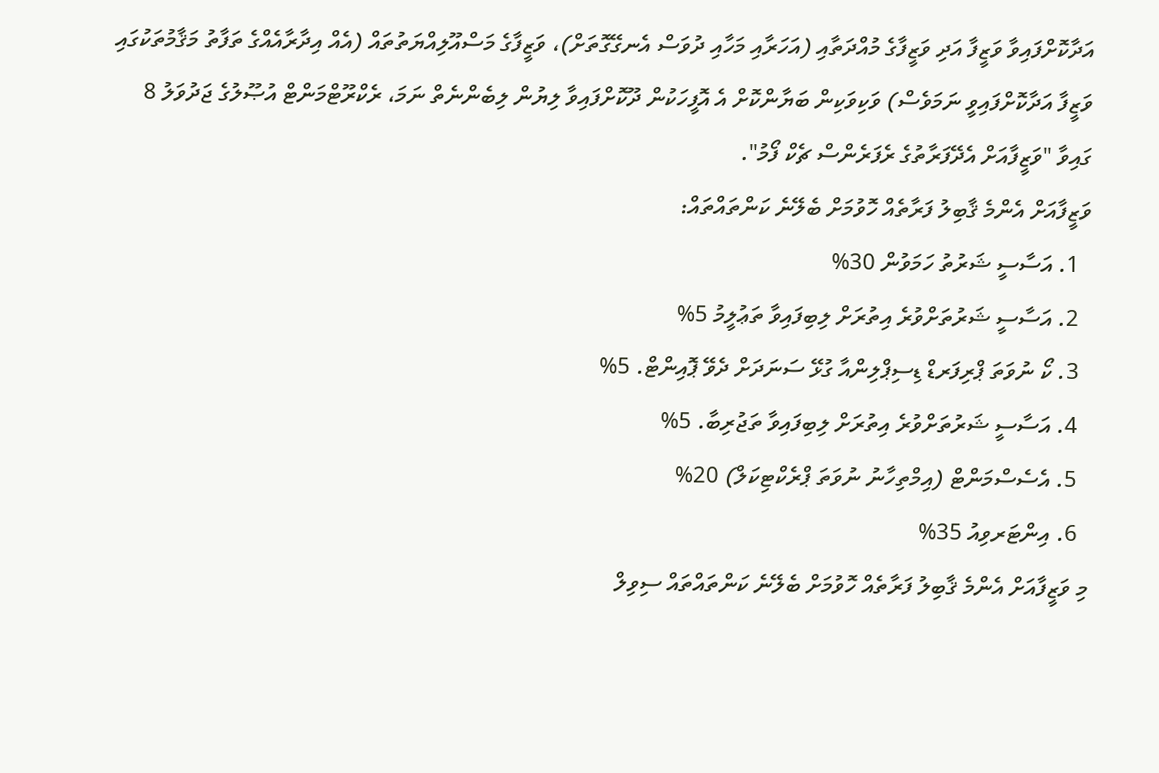އަދާކޮށްފައިވާ ވަޒީފާ އަދި ވަޒީފާގެ މުއްދަތާއި (އަހަރާއި މަހާއި ދުވަސް އެނގޭގޮތަށް)، ވަޒީފާގެ މަސްއޫލިއްޔަތުތައް (އެއް އިދާރާއެއްގެ ތަފާތު މަޤާމުތަކުގައި ވަޒީފާ އަދާކޮށްފައިވީ ނަމަވެސް) ވަކިވަކިން ބަޔާންކޮށް އެ އޮފީހަކުން ދޫކޮށްފައިވާ ލިޔުން ލިބެންނެތް ނަމަ، ރެކްރޫޓްމަންޓް އުޞޫލުގެ ޖަދުވަލު 8 ގައިވާ "ވަޒީފާއަށް އެދޭފަރާތުގެ ރެފަރެންސް ޗެކް ފޯމު".
ވަޒީފާއަށް އެންމެ ޤާބިލު ފަރާތެއް ހޮވުމަށް ބެލޭނެ ކަންތައްތައް:
  1. އަސާސީ ޝަރުތު ހަމަވުން 30%
  2. އަސާސީ ޝަރުތަށްވުރެ އިތުރަށް ލިބިފައިވާ ތަޢުލީމު 5%
  3. ކޯ ނުވަތަ ޕްރިފަރޑް ޑިސިޕްލިންއާ ގުޅޭ ސަނަދަށް ދެވޭ ޕޮއިންޓް. 5%
  4. އަސާސީ ޝަރުތަށްވުރެ އިތުރަށް ލިބިފައިވާ ތަޖުރިބާ. 5%
  5. އެސެސްމަންޓް (އިމްތިހާނު ނުވަތަ ޕްރެކްޓިކަލް) 20%
  6. އިންޓަރވިއު 35%
މި ވަޒީފާއަށް އެންމެ ޤާބިލު ފަރާތެއް ހޮވުމަށް ބެލޭނެ ކަންތައްތައް ސިވިލް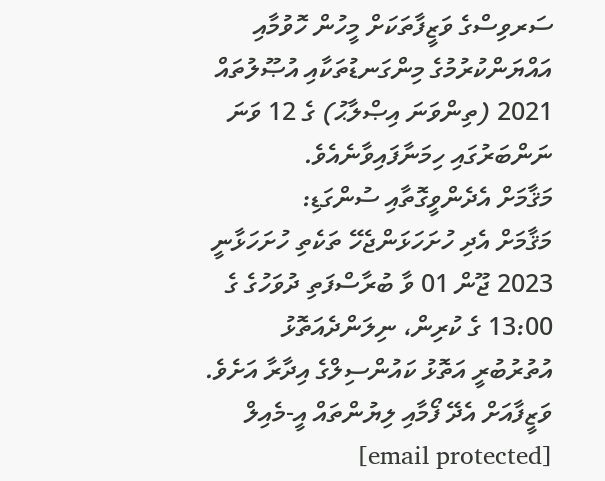ސަރވިސްގެ ވަޒީފާތަކަށް މީހުން ހޮވުމާއި އައްޔަންކުރުމުގެ މިންގަނޑުތަކާއި އުޞޫލުތައް 2021 (ތިންވަނަ އިޞްލާޙު) ގެ 12 ވަނަ ނަންބަރުގައި ހިމަނާފައިވާނެއެވެ.
މަޤާމަށް އެދެންވީގޮތާއި ސުންގަޑި:
މަޤާމަށް އެދި ހުށަހަޅަންޖެހޭ ތަކެތި ހުށަހަޅާނީ 2023 ޖޫން 01 ވާ ބުރާސްފަތި ދުވަހުގެ ގެ 13:00 ގެ ކުރިން، ނިލަންދެއަތޮޅު އުތުރުބުރީ އަތޮޅު ކައުންސިލްގެ އިދާރާ އަށެވެ. ވަޒީފާއަށް އެދޭ ފޯމާއި ލިޔުންތައް އީ-މެއިލް [email protected]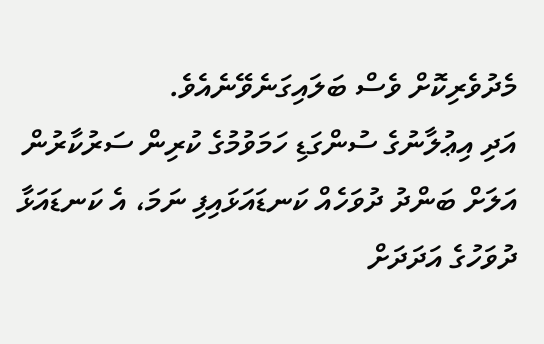މެދުވެރިކޮށް ވެސް ބަލައިގަނެވޭނެއެވެ.
އަދި އިޢުލާނުގެ ސުންގަޑި ހަމަވުމުގެ ކުރިން ސަރުކާރުން އަލަށް ބަންދު ދުވަހެއް ކަނޑައަޅައިފި ނަމަ، އެ ކަނޑައަޅާ ދުވަހުގެ އަދަދަށް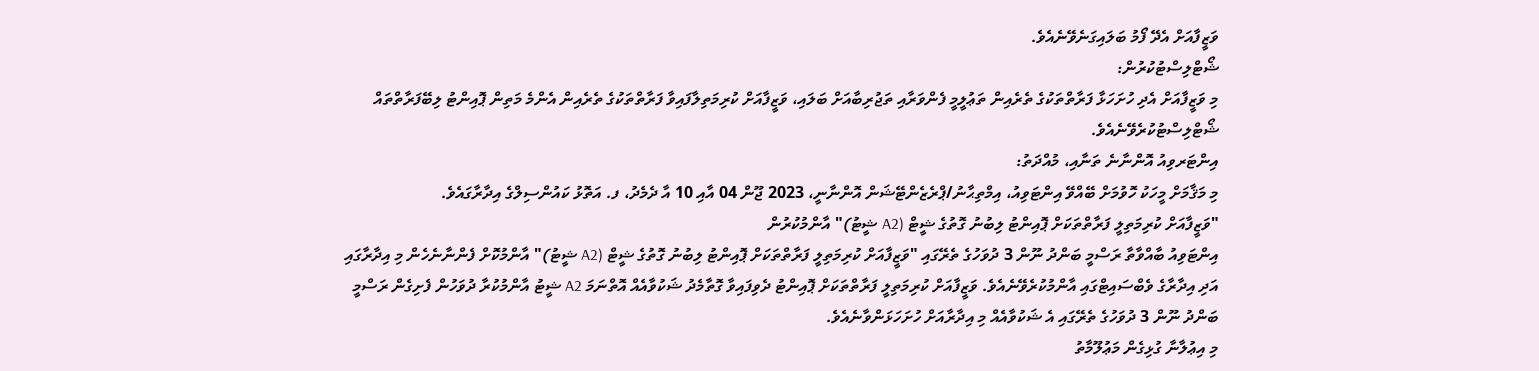ވަޒީފާއަށް އެދޭ ފޯމު ބަލައިގަނެވޭނެއެވެ.
ޝޯޓްލިސްޓުކުރުން:
މި ވަޒީފާއަށް އެދި ހުށަހަޅާ ފަރާތްތަކުގެ ތެރެއިން ތަޢުލީމީ ފެންވަރާއި ތަޖުރިބާއަށް ބަލައި، ވަޒީފާއަށް ކުރިމަތިލާފައިވާ ފަރާތްތަކުގެ ތެރެއިން އެންމެ މަތިން ޕޮއިންޓު ލިބޭފަރާތްތައް ޝޯޓްލިސްޓުކުރެވޭނެއެވެ.
އިންޓަރވިއު އޮންނާނެ ތަނާއި، މުއްދަތު:
މި މަޤާމަށް މީހަކު ހޮވުމަށް ބޭއްވޭ އިންޓަވިއު، އިމްތިޙާނު/ޕްރެޒެންޓޭޝަން އޮންނާނީ، 2023 ޖޫން 04 އާއި 10 އާ ދެމެދު، ފ. އަތޮޅު ކައުންސިލްގެ އިދާރާގައެވެ.
"ވަޒީފާއަށް ކުރިމަތިލީ ފަރާތްތަކަށް ޕޮއިންޓު ލިބުނު ގޮތުގެ ޝީޓް (A2 ޝީޓު)" އާންމުކުރުން
އިންޓަވިއު ބާއްވާތާ ރަސްމީ ބަންދު ނޫން 3 ދުވަހުގެ ތެރޭގައި "ވަޒީފާއަށް ކުރިމަތިލީ ފަރާތްތަކަށް ޕޮއިންޓު ލިބުނު ގޮތުގެ ޝީޓް (A2 ޝީޓު)" އާންމުކޮށް ފެންނާނެހެން މި އިދާރާގައި އަދި އިދާރާގެ ވެބްސައިޓްގައި އާންމުކުރެވޭނެއެވެ. ވަޒީފާއަށް ކުރިމަތިލީ ފަރާތްތަކަށް ޕޮއިންޓު ދެވިފައިވާ ގޮތާމެދު ޝަކުވާއެއް އޮތްނަމަ A2 ޝީޓު އާންމުކުރާ ދުވަހުން ފެށިގެން ރަސްމީ ބަންދު ނޫން 3 ދުވަހުގެ ތެރޭގައި އެ ޝަކުވާއެއް މި އިދާރާއަށް ހުށަހަޅަންވާނެއެވެ.
މި އިޢުލާނާ ގުޅިގެން މަޢުލޫމާތު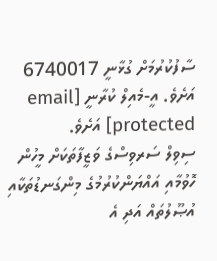ސާފުކުރުމަށް ގުޅާނީ 6740017 އަށެވެ. އީ-މެއިލް ކުރާނީ [email protected] އަށެވެ.
ސިވިލް ސަރވިސްގެ ވަޒީފާތަކަށް މީހުން ހޮވުމާއި އައްޔަންކުރުމުގެ މިންގަނޑުތަކާއި އުޞޫލުތައް އަދި އެ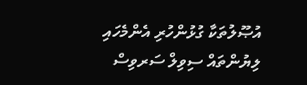އުޞޫލުތަކާ ގުޅުންހުރި އެންމެހައި ލިޔުންތައް ސިވިލް ސަރވިސް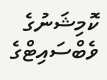ކޮމިޝަނުގެ ވެބްސައިޓްގެ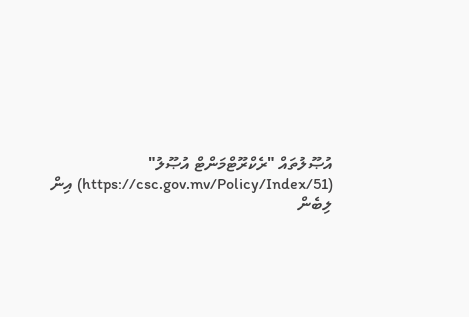އުޞޫލުތައް "ރެކްރޫޓްމަންޓް އުޞޫލު" (https://csc.gov.mv/Policy/Index/51) އިން ލިބެން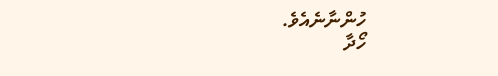ހުންނާނެއެވެ.
ހޯދާ